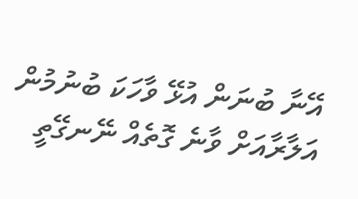އޭނާ ބުނަން އުޅޭ ވާހަކަ ބުނުމުން އަލާރާއަށް ވާނެ ގޮތެއް ނޭނގޭތީ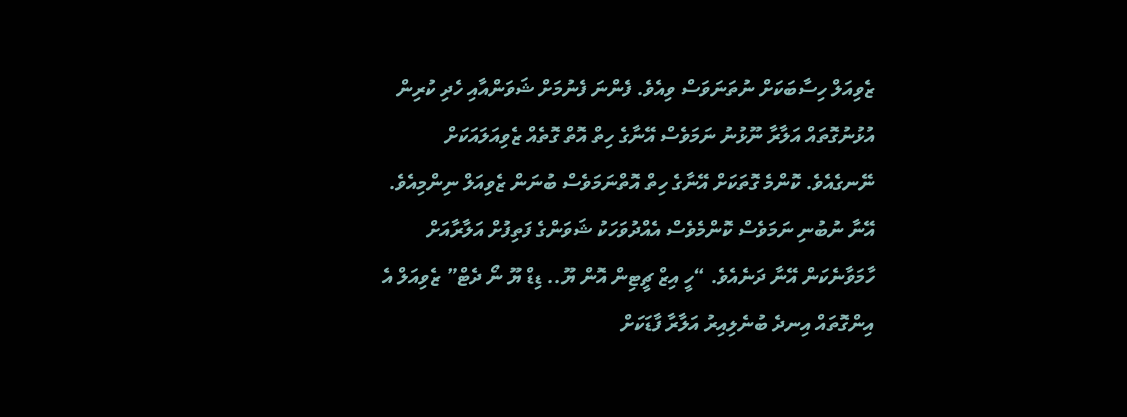ޒެވިއަލް ހިސާބަކަށް ނުތަނަވަސް ވިއެވެ. ފެންނަ ފެނުމަށް ޝަވަންއާއި ހެދި ކުރިން އުޅުނުގޮތައް އަލާރާ ނޫޅުނު ނަމަވެސް އޭނާގެ ހިތް އޮތް ގޮތެއް ޒެވިއަލައަކަށް ނޭނގެއެވެ. ކޮންމެ ގޮތަކަށް އޭނާގެ ހިތް އޮތްނަމަވެސް ބުނަން ޒެވިއަލް ނިންމިއެވެ. އޭނާ ނުބުނި ނަމަވެސް ކޮންމެވެސް އެއްދުވަހަކު ޝަވަންގެ ފަތިފުށް އަލާރާއަށް ހާމަވާނެކަން އޭނާ ދަނެއެވެ. “ހީ އިޒް ޗީޓިން އޮން ޔޫ.. ޑިޑް ޔޫ ނޯ ދެޓް” ޒެވިއަލް އެ އިންގޮތައް އިނދެ ބުނެލިއިރު އަލާރާ ފާޑަކަށް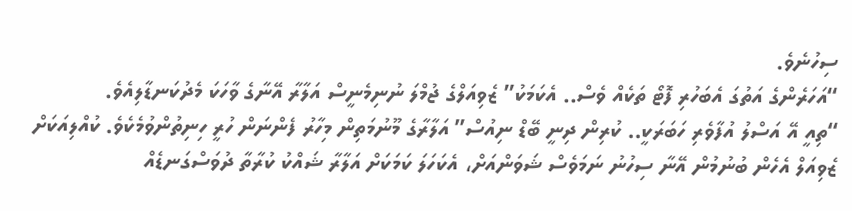ސިހުނެވެ.
“އަހަރެންގެ އަތުގަ އެބަހުރި ފޮޓޯ ތަކެއް ވެސް.. އެކަމަކު” ޒެވިއަލްގެ ޖުމްލަ ނުނިމެނީސް އަލާރާ އޭނާގެ ވާހަކަ މެދުކަނޑާލިއެވެ.
“ތިއީ އޭ އަސްލު އުފާވެރި ހަބަރަކީ.. ކުރިން ދިނީ ބޭޑް ނިއުސް” އަލާރާގެ މޫނުމަތިން މިހާރު ފެންނަން ހުރީ ހިނިތުންވުމެކެވެ. ކުއްލިއަކަށް ޒެވިއަލް އެހެން ބުނުމުން އޭނާ ސިހުނު ނަމަވެސް ޝަވަންއަށް، އެކަހަލަ ކަމަކަށް އަލާރާ ޝައްކު ކުރާތާ ދުވަސްގަނޑެއް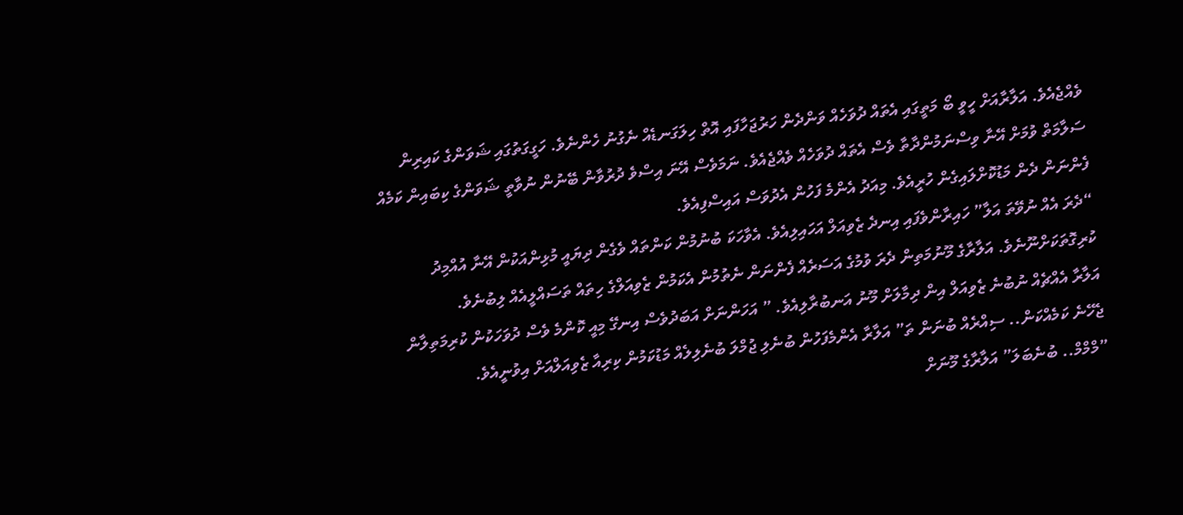ވެއްޖެއެވެ. އަލާރާއަށް ހީވީ ބޯ މަތީގައި އެތައް ދުވަހެއް ވަންދެން ހަރުޖަހާފައި އޮތް ހިލަގަނޑެއް ނެގުނު ހެންނެވެ. ހަގީގަތުގައި ޝަވަންގެ ކައިރިން ސަލާމަތް ވުމަށް އޭނާ ވިސްނަމުންދާތާ ވެސް އެތައް ދުވަހެއް ވެއްޖެއެވެ. ނަމަވެސް އޭނަ އިސްވެ ދުރުވާން ބޭނުން ނުވާތީ ޝަވަންގެ ކިބައިން ކަމެއް ފެންނަން ދެން މަޑުކޮށްލައިގެން ހުރީއެވެ. މިއަދު އެންމެ ފަހުން އެދުވަސް އައިސްފިއެވެ.
“ދެރަ އެއް ނުވޭތަ އަލާ” ހައިރާންވެފައި އިނދެ ޒެވިއަލް އަހައިލިއެވެ. އެވާހަކަ ބުނުމުން ކަންތައް ވެގެން ދިޔައީ މުޅިންއަކުން އޭނާ އުއްމިދު ކުރިގޮތަކަށްނޫނެވެ. އަލާރާގެ މޫނުމަތިން ދެރަ ވުމުގެ އަސަރެއް ފެންނަން ނެތުމުން އެކަމުން ޒެވިއަލްގެ ހިތައް ތަސައްލީއެއް ލިބުނެވެ.
އަލާރާ އެއްޗެއް ނުބުނެ ޒެވިއަލް އިން ދިމާލަށް މޫނު އަނބުރާލިއެވެ. ” އަހަންނަށް އަބަދުވެސް އިނގޭ މިއީ ކޮންމެ ވެސް ދުވަހަކުން ކުރިމަތިލާން ޖެހޭނެ ކަމެއްކަން.. ސިއްރެއް ބުނަން ތަ” އަލާރާ އެންމެފަހުން ބުނެލި ޖުމްލަ ބުނެލިލެއް މަޑުކަމުން ކިރިއާ ޒެވިއަލްއަށް އިވުނީއެވެ.
”މްމްމް.. ބުނެބަލަ” އަލާރާގެ މޫނަށް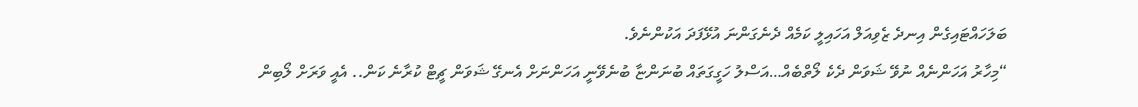ބަލަހައްޓައިގެން އިނދެ ޒެވިއަލް އަހައިލީ ކަމެއް ދެނެގަންނަ އުޅޭފަދަ އަކުންނެވެ.
“މިހާރު އަހަންނެއް ނުވޭ ޝަވަން ދެކެ ލޯތްބެއް…އަސްލު ހަގީގަތައް ބުނަންޏާ ބުނެވޭނީ އަހަންނަށް އެނގޭ ޝަވަން ޗީޓް ކުރާނެ ކަން.. އެއީ ވަރަށް ލޯބިން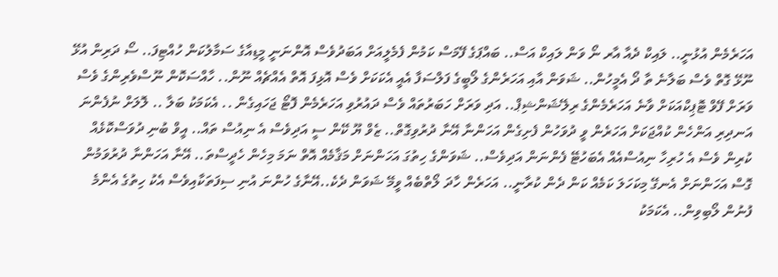އަހަރެމެން އުޅުނީ.. ލައިކް ދެއާ އާރ ނޯ ވަން ލައިކް އަސް.. ބައްޕަގެ ފޭމަސް ކަމުން ފެމެލީއަށް އަބަދުވެސް އޮންނަނީ މީޑިއާގެ ސަމާލުކަން ހުއްޓިފަ.. ސޯ ދަރިން އުޅޭ ނޫޅޭ ގޮތް ވެސް ބަލާނެ ތާ ދޯ އެމީހުން.. ޝަވަން އާއި އަހަރެންގެ ލޯބީގެ ފަލްސަފާ އެއީ އެކަކަށް ވެސް އޮޅިފަ އޮތް އެއްޗެއް ނޫން.. ހާއްސަކޮން ނޫސްވެރިންގެ ވެސް ވަރަށް ފޭވް ޓޮޕިކްއަކަށް ވާނެ އަހަރެމެންގެ ރިލޭޝަންޝިޕް.. އަދި ވަރަށް ހަބަރުތައް ވެސް ދައުރުވި އަހަރެމެން ފޮޓޯ ޖަހައިގެން .. އެކަމަކު ބަލާ .. ލޮލަށް ނުފެންނަ އަނދިރި އަންހެން ކުއްޖަކަށް އަހަރެން ވީ ދުވަހުން ފެށިގެން އަހަންނާ އޭނާ ދުރުވިގޮތް.. ޒެވް ޔޫ ކޭން ސީ އަދިވެސް އެ ނިއުސް ތައް.. އީވް ބުނި ދުވަސްކޮޅެއް ކުރިން ވެސް އެ ހުރިހާ ނިއުސްއެއް އެބަހުޓޭ ފެންނަން އަދިވެސް.. ޝަވަންގެ ހިތުގަ އަހަންނަށް މަޤާމެއް އޮތް ނަމަ މިހެން ހެދީސްތަ.. އޭނާ އަހަންނާ ދުރުވަމުން ގޮސް އަހަންނަށް އެނގޭ މިކަހަލަ ކަމެއް ކަން ދެން ކުރާނީ.. އަހަރެން ހާދަ ލޯތްބެއް ވީމޭ ޝަވަން ދެކެ..އޭނާގެ ހުންނަ އުނި ސިފަތަކާއިވެސް އެކު ހިތުގެ އެންމެ ފުނުން ލޯބިވިން.. އެކަމަކު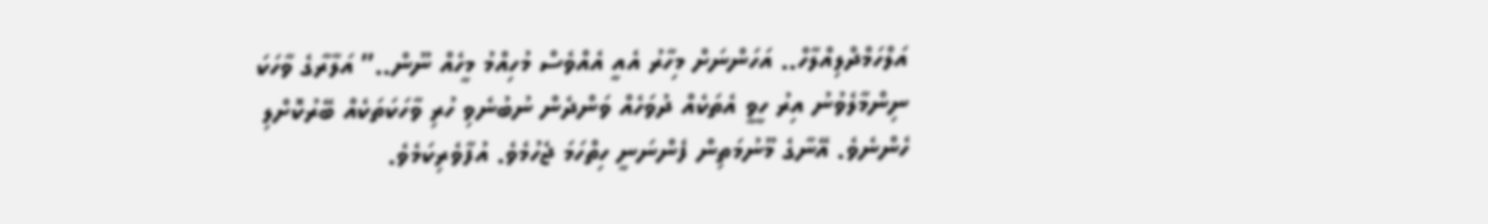އަލްހަމްދްލިއްލާހް.. އަހަންނަށް މިހާރު އެއީ އެއްވެސް މުހިއްމު މީހެއް ނޫން..” އަލާރާގެ ވާހަކަ ނިންމާލެވުނު އިރު ހީވީ އެތަކެއް ދުވަހެއް ވަންދެން ނުބުނެވި ހުރި ވާހަކަތަކެއް ބޭރުކޮށްލި ހެންނެވެ. އޭނާގެ މޫނުމަތިން ފެންނަނީ ހިތްހަމަ ޖެހުމެވެ. އުފާވެރިކަމެވެ.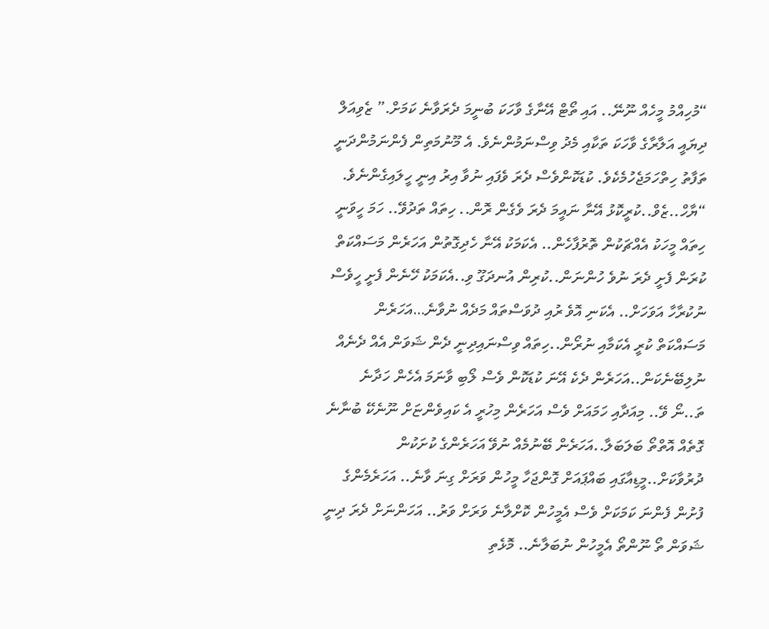“މުހިއްމު މީހެއް ނޫނޭ.. އައި ތޯޓް އޭނާގެ ވާހަކަ ބުނީމަ ދެރަވާނެ ކަމަށް.” ޒެވިއަލް ދިޔައީ އަލާރާގެ ވާހަކަ ތަކާއި މެދު ވިސްނަމުންނެވެ. އެ މޫނުމަތިން ފެންނަމުންދަނީ ތަފާތު ހިތްހަމަޖެހުމެކެވެ. ކުޑަކޮންވެސް ދެރަ ވެފައި ނުވާ އިރު އިނީ ހީލައިގެންނެވެ.
“ޔާހް..ޒެވް..ކުރީކޮޅު އޭނާ ނައީމަ ދެރަ ވެގެން ރޮން.. ހިތައް ތަދުވޭ.. ހަމަ ހީވަނީ ހިތައް މީހަކު އެއްޗަކުން ތޮރުފާހެން.. އެކަމަކު އޭނާ ހެދިގޮތުން އަހަރެން މަސައްކަތް ކުރަން ފެށީ ދެރަ ނުވެ ހުންނަން..ކުރިން އުނދަގޫ ވި..އެކަމަކު ހޭނެން ފެށީ ހީވެސް ނުކުރާހާ އަވަހަށް.. އެކަނި އޮވެ ރުއި ދުވަސްތައް މަދެއް ނުވާނެ…އަހަރެން މަސައްކަތް ކުރީ އެކަމާއި ނުރޯން..ހިތައް ވިސްނައިދިނީ ދެން ޝަވަން އެއް ދެނެއް ނުލިބޭނެކަން..އަހަރެން ދެކެ އޭނަ ކުޑަކޮން ވެސް ލޯބި ވާނަމަ އެހެން ހަދާނެ ތަ..ނޯ ވޭ.. މިއަދާއި ހަމައަށް ވެސް އަހަރެން މިހުރީ އެ ކައިވެންޏަށް ނޫނެކޭ ބުނާނެ ގޮތެއް އޮތްތޯ ބަލަބަލާ..އަހަރެން ބޭނުމެއް ނުވޭ އަހަރެންގެ ކުށަކުން ދުރުވާކަށް..މީޑިއާގައި ބައްޕައަށް ގޮންޖަހާ މީހުން ވަރަށް ގިނަ ވާނެ.. އަހަރެމެންގެ ފުށުން ފެންނަ ކަމަކަށް ވެސް އެމީހުން ކޮށްލާނެ ވަރަށް ވަރު.. އަހަންނަށް ދެރަ ދިނީ ޝަވަން ތޯ ނޫންތޯ އެމީހުން ނުބަލާނެ.. މޮޅެތި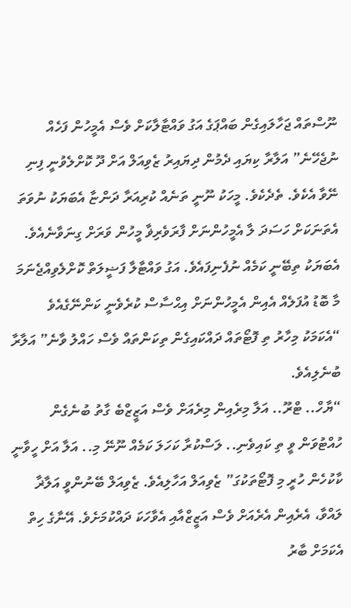ނޫސްތައް ޖަހާލައިގެން ބައްޕަގެ އަގު ވައްޓާލާކަށް ވެސް އެމީހުން ފަހެއް ނުޖެހޭނެ” އަލާރާ ކިޔައި ދެމުން ދިޔައިރު ޒެވިއަލް އަށް ދޫ ކޮށްލެވުނީ ފިނި ނޭވާ އެކެވެ. ތެދެކެވެ. މީހަކު ނޫނީ ތަނެއް ކުރިއަރާ ދަންޏާ އެބަޔަކު ނުވަތަ އެތަނަކަށް ހަސަދަ ލާ އެމީހުންނަށް ފާރަވެރިޥާ މީހުން ވަރަށް ގިނަވާނެއެވެ. އެބަޔަކު ތިބޭނީ ކަމެއް ނުފެނިފައެވެ. އަގު ވައްޓާލާ ފަޟީލަތް ކޮށްލެވިއްޖެނަމަ މާ ބޮޑު އުފަލެއް އެއިން އެމީހުންނަށް އިޙްސާސް ކުރެވެނީ ކަންނޭގެއެވެ
“އެކަމަކު މިހާރު ތި ފޮޓޯތައް ދައްކައިގެން ތިކަންތައް ވެސް ހައްލު ވާނެ” އަލާރާ ބުނެލިއެވެ.
“ޔާހް.. ޓްރޫ.. އަލާ މިރެއިން މިރެއަށް ވެސް އަޒީޒްބެ ގާތު ބުނެގެން ހުއްޓުވަން ވީ ތި ކައިވެނި.. ލަސްކުރާ ކަހަލަ ކަމެއް ނޫނޭ މި.. އަލާ އަށް ހީވާނީ ކާކުހެން ހުރީ މި ފޮޓޯތަކުގަ” ޒެވިއަލް އަހާލިއެވެ. ޒެވިއަލް ބޭނުންވީ އަލާޜާ ލައްވާ، އެރެއިން އެރެއަށް ވެސް އަޒީޒްއާއި އެވާހަކަ ދައްކުމަށެވެ. އޭނާގެ ހިތް އެކަމަށް ބާރު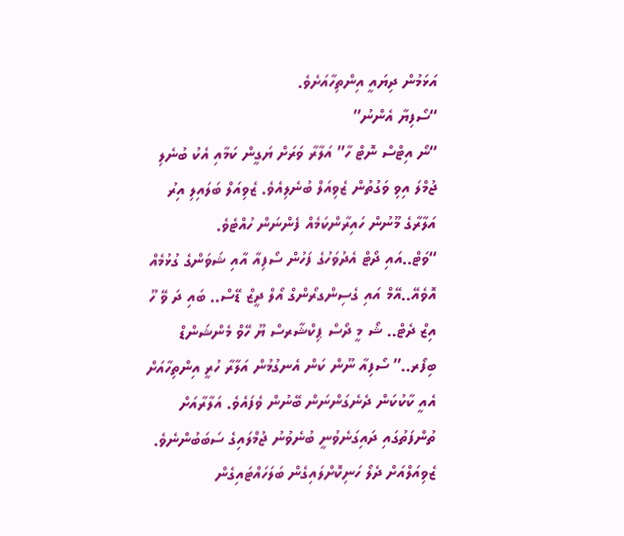އަޅަމުން ދިޔައީ އިންތިހާއަށެވެ.
“ސޯފިޔާ އެންނު”
“ނޯ އިޓްސް ނޮޓް ހާ” އަލާރާ ވަރަށް ޔަގީން ކަމާއި އެކު ބުނެލި ޖުމްލަ އިވި ވަގުތުން ޒެވިއަލް ބުނެލިއެވެ. ޒެވިއަލް ބަލައިލި އިރު އަލާރާގެ މޫނުން ހައިރާންކަމެއް ފެންނަން ހުއްޓެވެ.
“ވަޓް..އައި ދޯޓް އެދުވަހުގެ ފަހުން ސޯފިއާ އާއި ޝަވަންގެ ގުޅުމެއް އޮވެއޭ..އޭމް އައި ގެސިންގރޯންގް އޯލް ދީޒް ޑޭސް.. ބައި ދަ ވޭ ހޫ އިޒް ދެޓް.. ޝޯ މީ ދޯސް ޕިކްޝާރސް ޔޫ ހޭވް މެންޝަންޑް ބިފޯރ..” ސޯފިއާ ނޫން ކަން އެނގުމުން އަލާރާ ހުރީ އިންތިހާއަށް އެއީ ކާކުކަން ދެނެގަންނަން ބޭނުން ވެފައެވެ. އަލާރާއަށް ތުންފަތުގައި ދައިގަނެވުނީ ބުނެވުނު ޖުމްލައިގެ ސަބަބުންނެވެ.
ޒެވިއަލްއަށް ދެލޯ ހަނިކޮށްލައިގެން ބަލަހައްޓައިގެން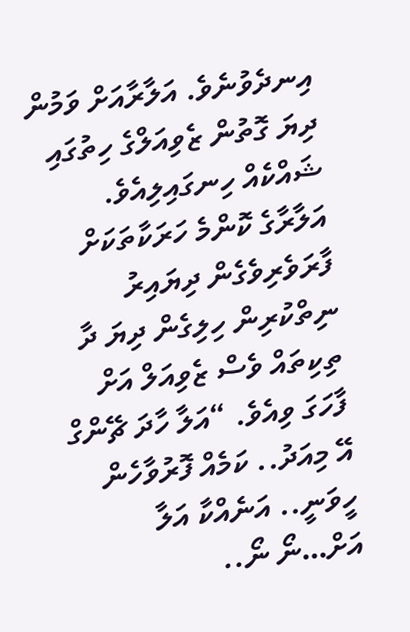އިނދެވުނެވެ. އަލާރާއަށް ވަމުން ދިޔަ ގޮތުން ޒެވިއަލްގެ ހިތުގައި ޝައްކެއް ހިނގައިލިއެވެ. އަލާރާގެ ކޮންމެ ހަރަކާތަކަށް ފާރަވެރިވެގެން ދިޔައިރު ނިތްކުރިން ހިލިގެން ދިޔަ ދާ ތިކިތައް ވެސް ޒެވިއަލް އަށް ފާހަގަ ވިއެވެ. “އަލާ ހާދަ ޗޭންގް އޭ މިއަދު.. ކަމެއް ފޮރުވާހެން ހީވަނީ.. އަނެއްކާ އަލާ އަށް…ނޯ ނޯ..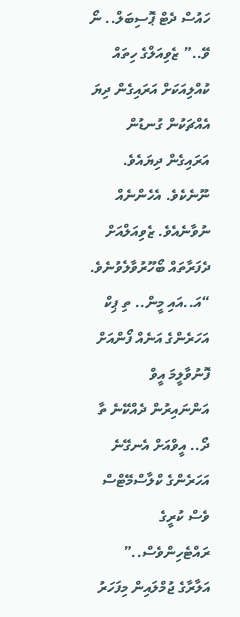ހައުސް ދެޓް ޕޮސިބަލް.. ނޯ ވޭ..” ޒެވިއަލްގެ ހިތައް ކުއްލިއަކަށް އަރައިގެން ދިޔަ އެއްޗަކުން ގުނޑުން އަރައިގެން ދިޔައެވެ. ނޫނެކެވެ. އެހެންނެއް ނުވާނެއެވެ. ޒެވިއަލްއަށް ދެފަރާތައް ބޯހޫރުވާލެވުނެވެ.
“އަ..އައި މީން.. ތި ޕިކް އަހަރެންގެ އަނެއް ފޯންއަށް ފޮނުވާލީމަ އީވް އަންނައިރުން ދެއްކޭނެ ތާ ދޯ.. އީވްއަށް އެނގޭނެ އަހަރެންގެ ކްލާސްމޭޓްސް ވެސް ކުރީގެ ރައްޓެހިންވެސް..” އަލާރާގެ ޖުމްލައިން މިފަހަރު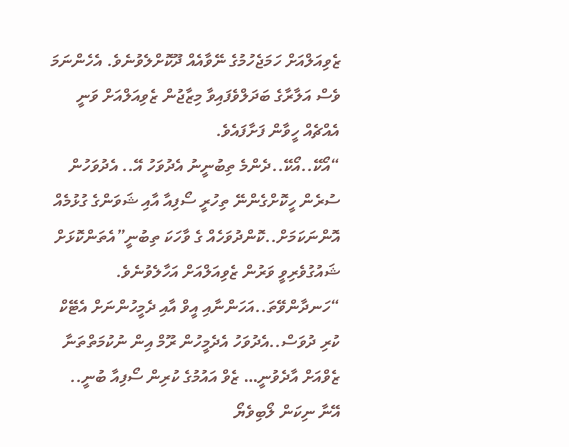ޒެވިއަލްއަށް ހަމަޖެހުމުގެ ނޭވާއެއް ދޫކޮށްލެވުނެވެ. އެހެންނަމަ ވެސް އަލާރާގެ ބަދަލްވެފައިވާ މިޒާޖުން ޒެވިއަލްއަށް ވަނީ އެއްޗެއް ހީވާން ފަށާފައެވެ.
“އޯކޭ..އޯކޭ..ދެންމެ ތިބުނީނު އެދުވަހު އޭ.. އެދުވަހުން ސުރެން ހީކޮށްގެންނޭ ތިހުރީ ސޯފިއާ އާއި ޝަވަންގެ ގުޅުމެއް އޮންނަކަމަށް..ކޮންދުވަހެއް ގެ ވާހަކަ ތިބުނީ”އެތަންކޮޅަށް ޝައުގުވެރިވީ ވަރުން ޒެވިއަލްއަށް އަހާލެވުނެވެ.
“ހަނދާންވޭތަ..އަހަންނާއި އީވް އާއި ދެމީހުންނަށް އެޓޭކް ކުރި ދުވަސް..އެދުވަހު އެދެމީހުން ރޫމް އިން ނުކުމަތްތަނާ ޒެވްއަށް އާދެވުނީ… ޒެވް އައުމުގެ ކުރިން ސޯފިއާ ބުނީ.. އޭނާ ނިކަން ލޯބިވެޔޯ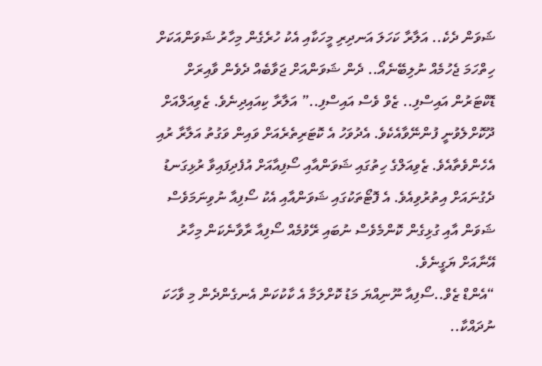ޝަވަން ދެކެ.. އަލާރާ ކަހަލަ އަނދިރި މީހަކާއި އެކު ހުރެގެން މިހާރު ޝަވަންއަކަށް ހިތްހަމަ ޖެހުމެއް ނުލިބޭނެއޯ.. ދެން ޝަވަންއަށް ޖަވާބެއް ދެވެން ވާއިރަށް ޑޮކްޓަރުން އައިސްފި.. ޒެވް ވެސް އައިސްފި..” އަލާރާ ކިއައިދިނެވެ. ޒެވިއަލްއަށް ދޫކޮށްލެވުނީ ފުންނޭވާއެކެވެ. އެދުވަހު އެ ކޮޓަރިތެރެއަށް ވައިން ވަގުތު އަލާރާ ރުއި އެހެންވެތާއެވެ. ޒެވިއަލްގެ ހިތުގައި ޝަވަންއާއި ސޯފިއާއަށް އުފެދިފައިވާ ރުޅިގަނޑު ދެގުނައަށް އިތުރުވިއެވެ. އެ ފޮޓޯތަކުގައި ޝަވަންއާއި އެކު ސޯފިއާ ނުވިނަމަވެސް ޝަވަން އާއި ގުޅިގެން ކޮންމެވެސް ނުބައި ރޭވުމެއް ސޯފިއާ ރާވާނެކަން މިހާރު އޭނާއަށް ޔަގީނެވެ.
“އެންޑް ޒެވް..ސޯފިއާ ނޫނިއްޔަ މަޑު ކޮށްލަމާ އެ ކާކުކަން އެނގެންދެން މި ވާހަކަ ނުދައްކާ..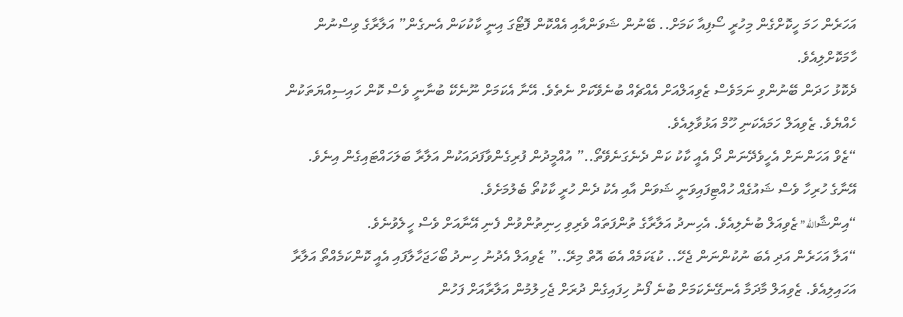އަހަރެން ހަމަ ހީކޮށްގެން މިހުރީ ސޯފިއާ ކަމަށް.. ބޭނުން ޝަވަންއާއި އެއްކޮން ފޮޓޯގަ އިނީ ކާކުކަން އެނގެން” އަލާރާގެ ވިސްނުން ހާމަކޮށްލިއެވެ.
ދެކޮޅު ހަދަން ބޭނުންވި ނަމަވެސް ޒެވިއަލްއަށް އެއްޗެއް ބުނެވޭކަށް ނެތެވެ. އޭނާ އެކަމަށް ނޫނެކޭ ބުނާނީ ވެސް ކޮން ހައިސިއްޔަތަކުން ހެއްޔެވެ. ޒެވިއަލް ހަމައެކަނި ހޫމް އަޅުވާލިއެވެ.
“ޒެވް އަހަންނަށް އެހީވެދޭނަން ދޯ އެއީ ކާކު ކަން ދެނެގަނެވޭތޯ..” އުއްމީދުން ފުރިގެންވާފަދައަކުން އަލާރާ ބަލަހައްޓައިގެން އިނެވެ. އޭނާގެ ހުރިހާ ވެސް ޝައުގެއް ހުއްޓިފައިވަނީ ޝަވަން އާއި އެކު ދެން ހުރީ ކާކުތޯ ބެލުމަށެވެ.
“އިންޝާالله” ޒެވިއަލް ބުނެލިއެވެ. އެހިނދު އަލާރާގެ ތުންފަތައް ވެރިވި ހިނިތުންވުން ފެނި އޭނާއަށް ވެސް ހީލެވުނެވެ.
“އަލާ އަހަރެން އަދި އެބަ ނުކުންނަން ޖެހޭ.. ކުޑަކަމެއް އެބަ އޮތް މިރޭ..” ޒެވިއަލް އެދުނު ހިނދު ބޯހަޖަހާލާފައި އެއީ ކޮންކަމެއްތޯ އަލާރާ އަހައިލިއެވެ. ޒެވިއަލް މާދަމާ އެނގޭނެކަމަށް ބުނެ ފޯނު ހިފައިގެން ދުރަށް ޖެހިލުމުން އަލާރާއަށް ފަހުން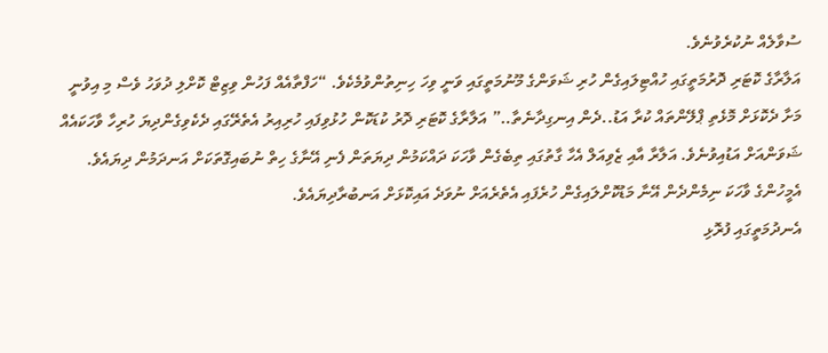ސުވާލެއް ނުކުރެވުނެވެ.
އަލާރާގެ ކޮޓަރި ދޮރުމަތީގައި ހުއްޓިލައިގެން ހުރި ޝަވަންގެ މޫނުމަތީގައި ވަނީ ވިހަ ހިނިތުންވުމެކެވެ. “ހަފްތާއެއް ފަހުން ވިޒިޓް ކޮށްލި ދުވަހު ވެސް މި އިވުނީ މަށާ ދެކޮޅަށް މޮޅެތި ޕްލޭންތައް ކުރާ އަޑު..ދެން އިނގިދާނެތާ..” އަލާރާގެ ކޮޓަރި ދޮރު ކުޑަކޮން ހުޅުވިފައި ހުރިއިރު އެތެރޭގައި ދެކެވިގެންދިޔަ ހުރިހާ ވާހަކައެއް ޝަވަންއަށް އަޑުއިވުނެވެ. އަލާރާ އާއި ޒެވިއަލް އެހާ ގާތުގައި ތިބެގެން ވާހަކަ ދައްކަމުން ދިޔަތަން ފެނި އޭނާގެ ހިތް ނުބައިގޮތަކަށް އަނދަމުން ދިޔައެވެ. އެމީހުންގެ ވާހަކަ ނިމެންދެން އޭނާ މަޑުކޮށްލައިގެން ހުރެފައި އެތެރެއަށް ނުވަދެ އައިކޮޅަށް އަނބުރާދިޔައެވެ.
އެނދުމަތީގައި ފުރޮޅި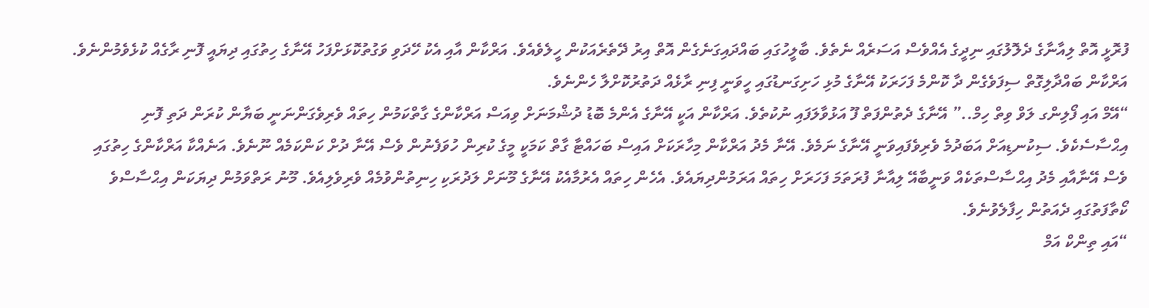ފުރޮޅީ އޮތް ލިއާނާގެ ދެލޮލުގައި ނިދީގެ އެއްވެސް އަސަރެއް ނެތެވެ. ބާލީހުގައި ބައްދައިގަނެގެން އޮތް އިރު ދޭތެރެއަކުން ހީލެވެއެވެ. އަރްކާން އާއި އެކު ހޭދަވި ވަގުތުކޮޅަށްފަހު އޭނާގެ ހިތުގައި ދިޔައީ ފޮނި ރާގެއް ކުޅެވެމުންނެވެ. އަރްކާން ބައްދާލިގޮތް ސިފަވެގެން ދާ ކޮންމެ ފަހަރަކު އޭނާގެ މުޅި ހަށިގަނޑުގައި ހީވަނީ ފިނި ރާޅެއް ދަތުރުކޮށްލާ ހެންނެވެ.
“އޭމް އައި ފޯލިންގ ލަވް ވިތް ހިމް..” އޭނާގެ ދެތުންފަތް ފޫ އަޅުވާލަފައި ނުކުތެވެ. އަރްކާން އަކީ އޭނާގެ އެންމެ ބޮޑު ދުޝްމަނަށް ވިއަސް އަރްކާންގެ ގާތްކަމުން ހިތައް ވެރިވެގަންނަނީ ބަޔާން ކުރަން ދަތި ފޮނި އިޙްސާސެކެވެ. ސިކުނޑިއަށް އަބަދުމެ ވެރިވެފައިވަނީ އޭނާގެ ނަމެވެ. އޭނާ މެދު އަރްކާން މިހާރަކަށް އައިސް ބަހައްޓާ ގާތް ކަމަކީ މީގެ ކުރިން ހުވަފެނުން ވެސް އޭނާ ދުށް ކަންކަމެއް ނޫނެވެ. އަނެއްކާ އަރްކާންގެ ހިތުގައި ވެސް އޭނާއާއި މެދު އިޙްސާސްތަކެއް ވަނީބާއޭ ލިއާނާ ފުރަތަމަ ފަހަރަށް ހިތައް އަރަމުންދިޔައެވެ. އެހެން ހިތައް އެރުމާއެކު އޭނާގެ މޫނަށް ލަދުރަކި ހިނިތުންވުމެއް ވެރިވެލިއެވެ. މޫނު ރަތްވަމުން ދިޔަކަން އިޙްސާސްވެ ކޯތާފަތުގައި ދެއަތުން ހިފާލެވުނެވެ.
“އައި ތިންކް އަމް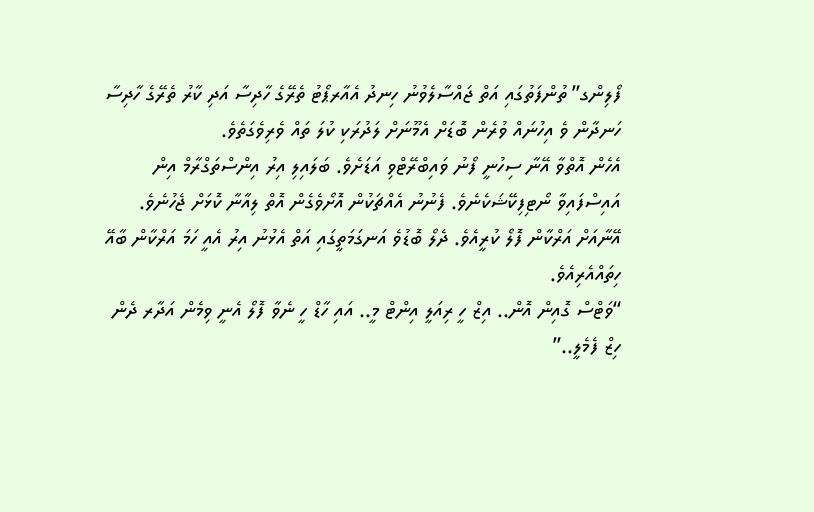ފޯލިންގ” ތުންފަތުގައި އަތް ޖައްސާލެވުނު ހިނދު އެއާރޕޯޓު ތެރޭގެ ހާދިސާ އަދި ކާރު ތެރޭގެ ހާދިސާ ހަނދާން ވެ އިހުނައް ވުރެން ބޮޑަށް އެމޫނަށް ލަދުރަކި ކުލަ ތައް ވެރިވެގަތެވެ.
އެހެން އޮތްވާ އޭނާ ސިހުނީ ފޯނު ވައިބްރޭޓްވި އަޑަށެވެ. ބަލައިލި އިރު އިންސްތަގްރާމް އިން އައިސްފައިވާ ނޯޓިފިކޭޝަކެނެވެ. ފެނުނު އެއްޗަކުން އޮށޯވެގެން އޮތް ލިއާނާ ކޮޅަށް ޖެހުނެވެ. އޭނާއަށް އަރްކާން ފޮލޯ ކުރީއެވެ. ދެލޯ ބޮޑުވެ އަނގަމަތީގައި އަތް އެޅުނު އިރު އެއީ ހަމަ އަރްކާން ބާއޭ ހިތައްއެރިއެވެ.
“ވަޓްސް ގޮއިން އޮން.. އިޒް ހީ ރިއަލީ އިންޓް މީ.. އައި ހާޑް ހީ ނެވާ ފޮލޯ އެނީ ވިމެން އަދާރ ދެން ހިޒް ފެމެލީ..”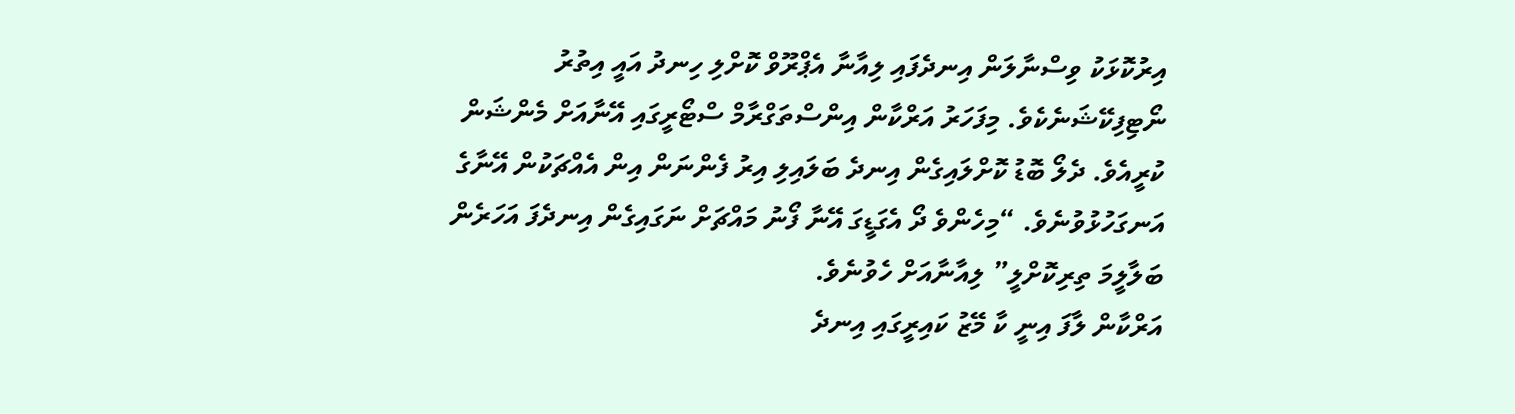އިރުކޮޅަކު ވިސްނާލަން އިނދެފައި ލިއާނާ އެޕްރޫވް ކޮށްލި ހިނދު އައީ އިތުރު ނޯޓިފިކޭޝަނެކެވެ. މިފަހަރު އަރްކާން އިންސްތަގްރާމް ސްޓޯރީގައި އޭނާއަށް މެންޝަން ކުރީއެވެ. ދެލޯ ބޮޑު ކޮށްލައިގެން އިނދެ ބަލައިލި އިރު ފެންނަން އިން އެއްޗަކުން އޭނާގެ އަނގަހުޅުވުނެވެ. “މިހެންވެ ދޯ އެގަޑީގަ އޭނާ ފޯނު މައްޗަށް ނަގައިގެން އިނދެފަ އަހަރެން ބަލާލީމަ ތިރިކޮށްލީ” ލިއާނާއަށް ހެވުނެވެ.
އަރްކާން ލާފަ އިނީ ކާ މޭޒު ކައިރީގައި އިނދެ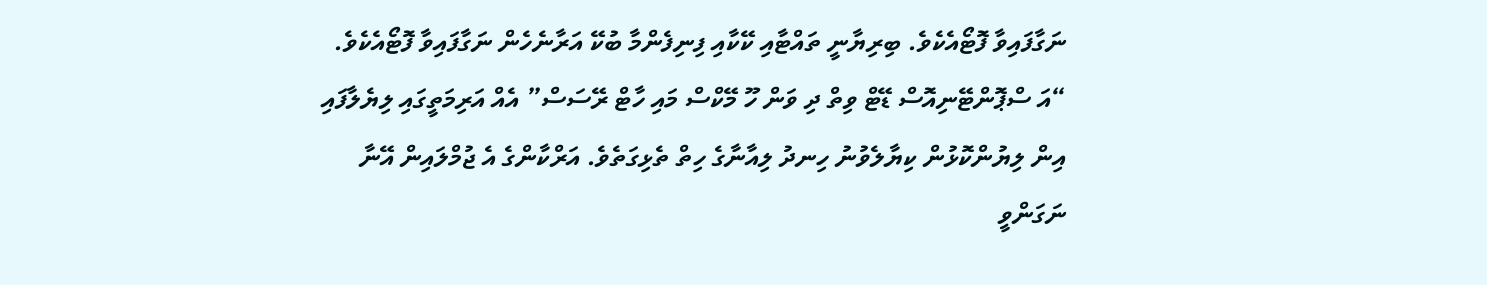ނަގާފައިވާ ފޮޓޯއެކެވެ. ބިރިޔާނީ ތައްޓާއި ކޭކާއި ފިނިފެންމާ ބުކޭ އަރާނެހެން ނަގާފައިވާ ފޮޓޯއެކެވެ. “އަ ސްޕޮންޓޭނިއޮސް ޑޭޓް ވިތް ދި ވަން ހޫ މޭކްސް މައި ހާޓް ރޭސަސް” އެއް އަރިމަތީގައި ލިޔެލާފައި އިން ލިޔުންކޮޅުން ކިޔާލެވުނު ހިނދު ލިއާނާގެ ހިތް ތެޅިގަތެވެ. އަރްކާންގެ އެ ޖުމްލައިން އޭނާ ނަގަންވީ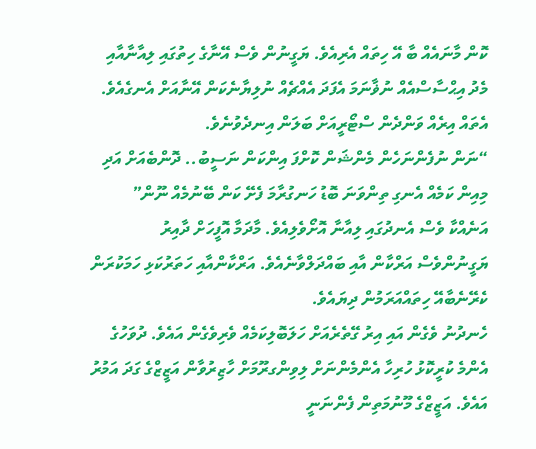ކޮން މާނައެއް ބާ އޭ ހިތައް އެރިއެވެ. ޔަގީނުން ވެސް އޭނާގެ ހިތުގައި ލިއާނާއާއި މެދު އިޙްސާސްއެއް ނުޥާނަމަ އެފަދަ އެއްޗެއް ނުލިޔާނެކަން އޭނާއަށް އެނގެއެވެ. އެތައް އިރެއް ވަންދެން ސްޓޯރީއަށް ބަލަން އިނދެވުނެވެ.
“ނަން ނުފެންނަހެން މެންޝަން ކޮށްފަ އިންކަން ނަސީބު.. ދޮންބެއަށް އަދި މިއިން ކަމެއް އެނގި ތިންވަނަ ބޮޑު ހަނގުރާމަ ފެށޭ ކަން ބޭނުމެއް ނޫން” އަނެއްކާ ވެސް އެނދުގައި ލިއާނާ އޮށޯވެލިއެވެ. މާދަމާ އޮފީހަށް ދާއިރު ޔަގީނުންވެސް އަރްކާން އާއި ބައްދަލްވާނެއެވެ. އަރްކާންއާއި ހަތަރުކަޅި ހަމަކުރަން ކެރޭނެބާއޭ ހިތައްއަރަމުން ދިޔައެވެ.
ހެނދުނު ވެގެން އައި އިރު ގޭތެރެއަށް ހަލަބޮލިކަމެއް ވެރިވެގެން އައެވެ. ދުވަހުގެ އެންމެ ކުރީކޮޅު ހުރިހާ އެންމެންނަށް ލިވިންގރޫމަށް ހާޒިރުވާން އަޒީޒްގެ ގަދަ އަމުރު އައެވެ. އަޒީޒްގެ މޫނުމަތިން ފެންނަނީ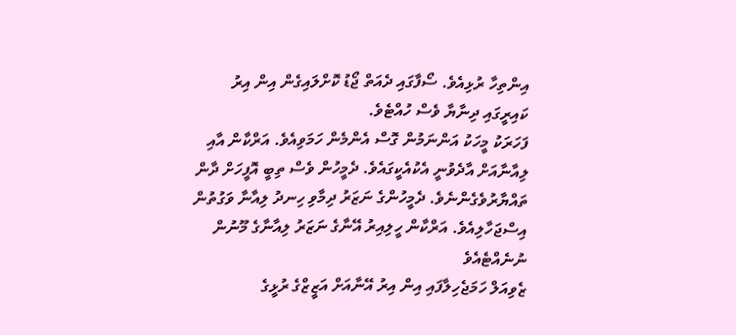އިންތިހާ ރުޅިއެވެ. ސޯފާގައި ދެއަތް ޖޯޑު ކޮށްލައިގެން އިން އިރު ކައިރީގައި ދިނާޔާ ވެސް ހުއްޓެވެ.
ފަހަރަކު މީހަކު އަންނަމުން ގޮސް އެންމެން ހަމަވިއެވެ. އަރްކާން އާއި ލިއާނާއަށް އާދެވުނީ އެކުއެކީގައެވެ. ދެމީހުން ވެސް ތިބީ އޮފީހަށް ދާން ތައްޔާރުވެގެންނެވެ. ދެމީހުންގެ ނަޒަރު ދިމާވި ހިނދު ލިއާނާ ވަގުތުން އިސްޖަހާލިއެވެ. އަރްކާން ހީލިއިރު އޭނާގެ ނަޒަރު ލިއާނާގެ މޫނުން ނުނެއްޓެއެވެ
ޒެވިއަލް ހަމަޖެހިލާފައި އިން އިރު އޭނާއަށް އަޒީޒްގެ ރުޅީގެ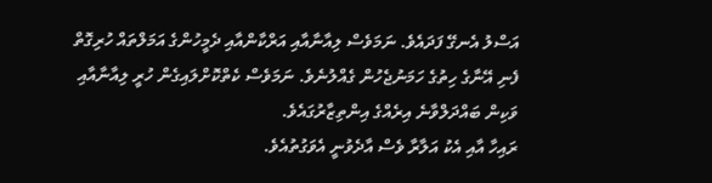އަސްލު އެނގޭ ފަދައެވެ. ނަމަވެސް ލިއާނާއާއި އަރްކާންއާއި ދެމީހުންގެ އަމަލްތައް ހުރިގޮތް ފެނި އޭނާގެ ހިތުގެ ހަމަނުޖެހުން ގެއްލުނެވެ. ނަމަވެސް ކެތްކޮށްލައިގެން ހުރީ ލިއާނާއާއި ވަކިން ބައްދަލްވާނެ އިރެއްގެ އިންތިޒާރުގައެވެ.
ރައިހާ އާއި އެކު އަލާރާ ވެސް އާދެވުނީ އެވަގުތުއެވެ.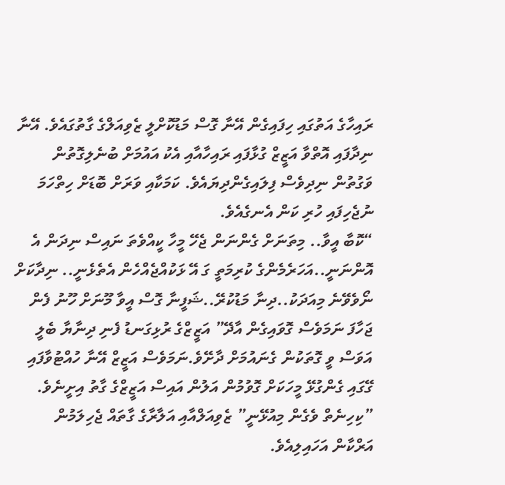ރައިހާގެ އަތުގައި ހިފައިގެން އޭނާ ގޮސް މަޑުކޮށްލީ ޒެވިއަލްގެ ގާތުގައެވެ. އޭނާ ނިދާފައި އޮތްވާ އަޒީޒް ގުޅާފައި ރައިހާއާއި އެކު އައުމަށް ބުނެލިގޮތުން ވަގުތުން ނިދިވެސް ފިލައިގެންދިޔައެވެ. ކަމަކާއި ވަރަށް ބޮޑަށް ހިތްހަމަ ނުޖެހިފައި ހުރި ކަން އެނގެއެވެ.
“ކޮބާ އީވާ.. މިތަނަށް ގެންނަން ޖެހޭ މީހާ ކީއްވެތަ ނައިސް ނިދަން އެ އޮންނަނީ..އަހަރެމެންގެ ކުރިމަތީ ގަ އޭ ޅަކުއްޖެއްހެން އެތެޅެނީ.. ނިދާކަށް ނޯވެވޭނެ މިއަދަކު..ދިނާ މަޑުކުރޭ..ޝަފީނާ ގޮސް އީވާ މޫނަށް ހޫނު ފެން ޖަހާފަ ނަމަވެސް ގޮވައިގެން އާދޭ” އަޒީޒްގެ ރުޅިގަނޑު ފެނި ދިނާޔާ ބެލީ އަވަސް ވީ ގޮތަކުން ގެނައުމަށް ދާށޭވެ.ނަމަވެސް އަޒީޒް އޭނާ ހުއްޓުވާފައި ގޭގައި ގެންގުޅޭ މީހަކަށް ގޮވުމުން އަލުން އައިސް އަޒީޒްގެ ގާތު އިށީނެވެ.
”ކިހިނެތް ވެގެން މިއުޅޭނީ” ޒެވިއަލްއާއި އަލާރާގެ ގާތައް ޖެހިލަމުން އަރްކާން އަހައިލިއެވެ.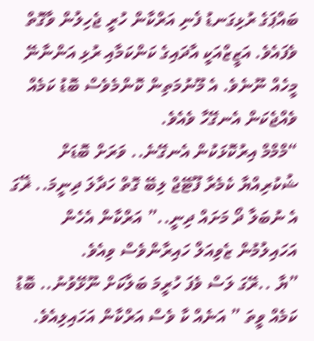ބައްޕަގެ ރުޅިގަނޑު ފެނި އަރްކާން ހުރީ ޖެހިލުން ވާގޮތް ވެފައެވެ. އަޒީޒްއަކީ އާދައިގެ ކަންކަމާއި ރުޅި އަންނާނޭ މީހެއް ނޫނެވެ. އެ މޫނުމަތިން ކޮންމެވެސް ބޮޑު ކަމެއް ވެއްޖެކަން އެނގޭހާ ވެއެވެ.
“މްމްމް އިރުކޮޅަކުން އެނގޭނެ.. ވަރަށް ބޮޑަށް ޝުކުރިއްޔާ ކެމެރާ ފޫޓޭޖް ލިބޭ ގޮތް ހަދާލަ ދިނީމަ.. ޜޭގަ އެ ނުބަލާ ދޯ މަށައް ދިނީ..” އަރްކާން އެހެން އަހައިލުމުން ޒެވިއަލް ހައިރާންވެސް ވިއެވެ.
”ޔާ ..ރޭގަ ލަސް ވެފަ ހުރީމަ ބަލާކަށް ނޫޅޭވުނު.. ބޮޑު ކަމެއް ވީތަ ” އަނެއް ކާ ވެސް އަރްކާން އަހައިލިއެވެ.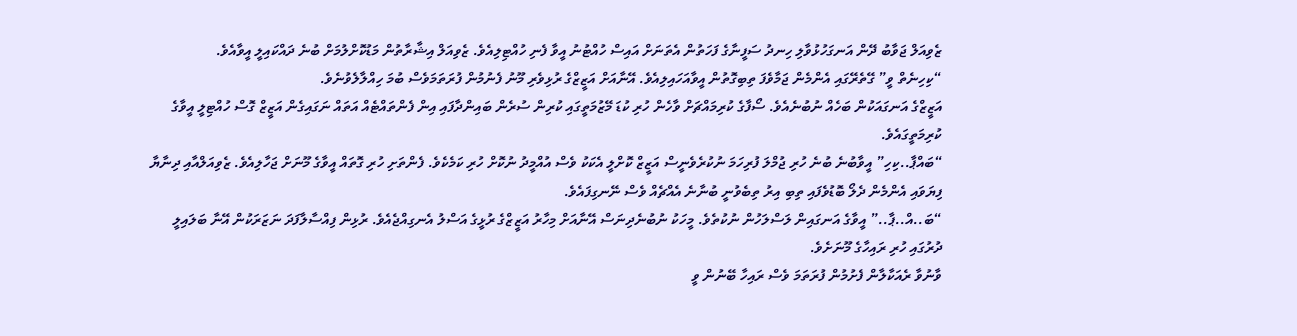ޒެވިއަލް ޖަވާބު ދޭން އަނގަހުޅުވާލި ހިނދު ސަފީނާގެ ފަހަތުން އެތަނަށް އައިސް ހުއްޓުނު އީވާ ފެނި ހުއްޓިލިއެވެ. ޒެވިއަލް އިޝާރާތުން މަޑުކޮށްލުމަށް ބުނެ ދައްކައިލީ އީވާއެވެ.
“ކިހިނެތް ވީ” ގޭތެރޭގައި އެންމެން ޖަމާވެފަ ތިބިގޮތުން އީވާއަހައިލިއެވެ. އޭނާއަށް އަޒީޒްގެ ރުޅިވެރި މޫނު ފެނުމުން ފުރަތަމަވެސް ބުމަ ހިއްލާލެވުނެވެ.
އަޒީޒްގެ އަނގައަކުން ބަހެއް ނުބުނެއެވެ. ސޯފާގެ ކުރިމައްޗަށް ވާހެން ހުރި ކުޑަ މޭޒުމަތީގައި ކުރިން ސުރެން ބައިންދާފައި އިން ފެންތައްޓެއް އަތައް ނަގައިގެން އަޒީޒް ގޮސް ހުއްޓިލީ އީވާގެ ކުރިމަތީގައެވެ.
“ބައްޕާ..ކިހި” އީވާބުނެ ބުނެ ހުރި ޖުމްލަ ފުރިހަމަ ނުކުރެވެނީސް އަޒީޒް ކޮށްލީ އެކަކު ވެސް އުއްމީދު ނުކޮށް ހުރި ކަމެކެވެ. ފެންތަށި ހުރި ގޮތައް އީވާގެ މޫނަށް ޖަހާލިއެވެ. ޒެވިއަލްއާއި ދިނާޔާ ފިޔަވައި އެންމެން ދެލޯ ބޮޑުވެފައި ތިބި އިރު ތިބެވުނީ ބުނާނެ އެއްޗެއް ވެސް ނޭނގިފައެވެ.
“ބަ..އް..ޕާ..” އީވާގެ އަނގައިން ލަސްލަހުން ނުކުތެވެ. މީހަކު ނުބުނެދިނަސް އޭނާއަށް މިހާރު އަޒީޒްގެ ރުޅީގެ އަސްލު އެނގިއްޖެއެވެ. ރުޅިން ފިއްސާލާފަދަ ނަޒަރަކުން އޭނާ ބަލައިލީ ދުރުގައި ހުރި ރައިހާގެ މޫނަށެވެ.
ވާނުވާ ރެއަކާލާން ފެށުމުން ފުރަތަމަ ވެސް ރައިހާ ބޭނުން ވީ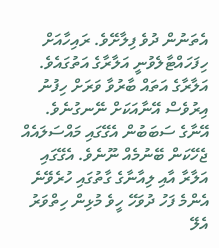އެތަނުން ދުވެ ފިލާށޭވެ. ރައިހާއަށް ހިފަހައްޓާލެވުނީ އަލާރާގެ އަތުގައެވެ. އަލާރާގެ އަތައް ބާރުވާ ވަރަށް ހިފުނު އިރުވެސް އޭނާއަކަށް ނޭނގުނެވެ. އޭނާގެ ސަބަބުން އެގޭގައި މައްސަލައެއް ޖެހޭކަން ބޭނުމެއް ނޫނެވެ. އެގޭގައި އަލާރާ އާއި ލިއާނާގެ ގާތުގައި ހުރެވޭނެ އެންމެ ފަހު ދުވަހޭ ހީވެ މުޅިން ހިތްވަރު އެލޭ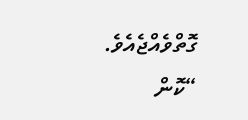ގޮތްވެއްޖެއެވެ.
“ކޮން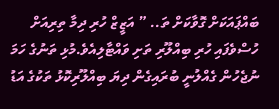ބައްޕައަކަށް ގޮވާކަށް ތަ.. ” އަޒީޒް ހުރި ދިމާ ތިރިއަށް ހުސްވެފައި ހުރި ބިއްލޫރި ތަށި ވައްޓާލިއެވެ.މުޅި ތަނުގެ ހަމަ ނުޖެހުން ގެއްލުނީ ބުރައިގެން ދިޔަ ބިއްލޫރިކޮޅު ތަކުގެ އަޑު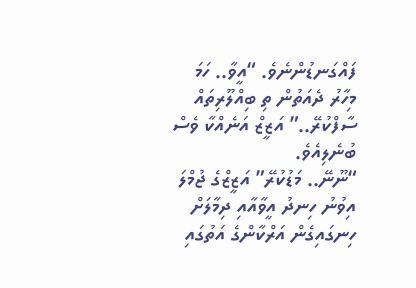ފައްގަނޑުންނެވެ. “އީވާ.. ހަމަ މިހާރު ދެއަތުން ތި ބިއްލޫރިތައް ސާފްކުރޭ..” އަޒީޒް އަނެއްކާ ވެސް ބުނެލިއެވެ.
“ނޫނޭ.. މަޑުކުރޭ” އަޒީޒްގެ ޖުމްލަ އިވުނު ހިނދު އީވާއާއި ދިމާލަށް ހިނގައިގެން އަރްކާންގެ އަތުގައި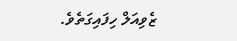ޒެވިއަލް ހިފައިގަތެވެ.